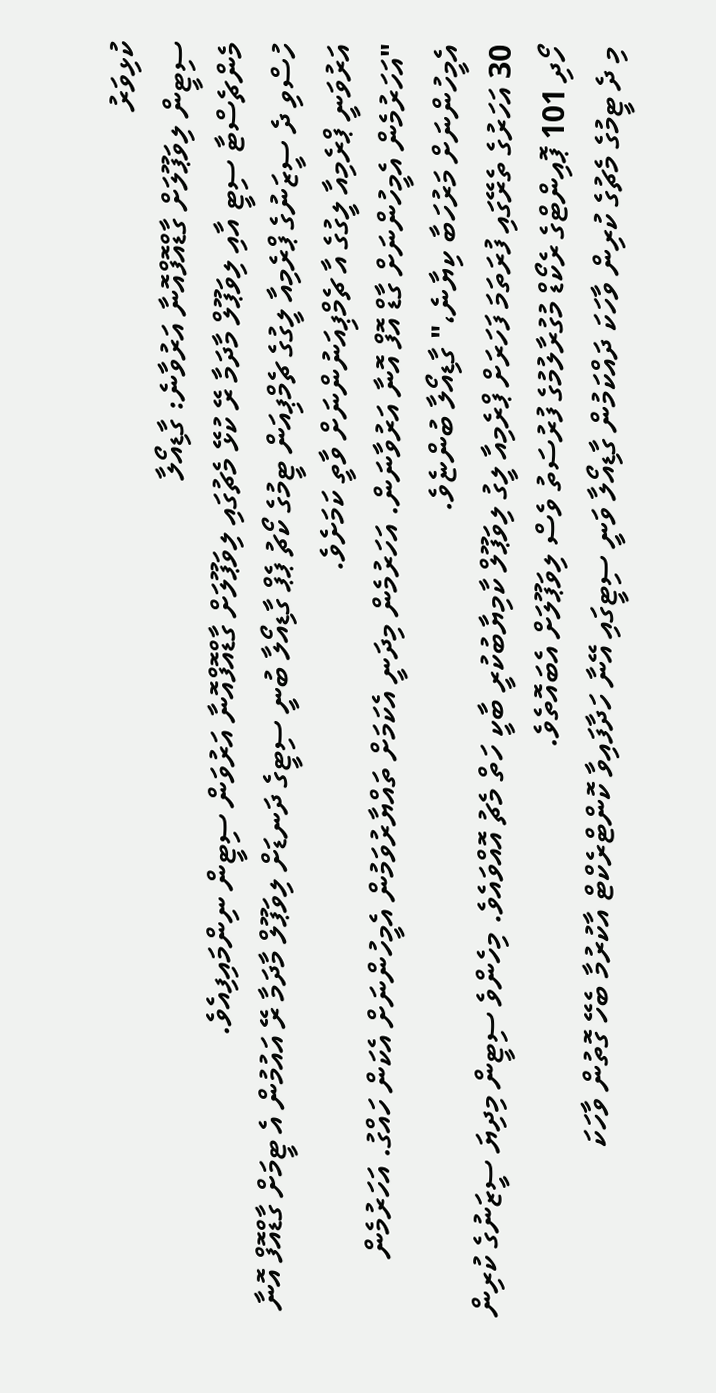ކުޅިވަރު
ސިޓީން ލިވަޕޫލަށް ގާޑްއޮފްއޮނާ އަރުވާނެ: ގާޑިއޯލާ
މެންޗެސްޓާ ސިޓީ އާއި ލިވަޕޫލް މާދަމާ ރޭ ކުޅޭ މެޗުގައި ލިވަޕޫލަށް ގާޑްއޮފްއޮނާ އަރުވަން ސިޓީން ނިންމައިފިއެވެ.
ހުސްވި ދެ ސީޒަނުގެ ޕްރެމިއާ ލީގުގެ ޗެމްޕިއަން ޓީމުގެ ކޯޗު ޕެޕް ގާޑިއޯލާ ބުނީ ސިޓީގެ ދަނޑަށް ލިވަޕޫލް މާދަމާ ރޭ އައުމުން އެ ޓީމަށް ގާޑްއޮފް އޮނާ އަރުވަނީ ޕްރެމިއާ ލީގުގެ އާ ޗެމްޕިއަނުންނަށް ވާތީ ކަމަށެވެ.
"އަހަރުމެން އެމީހުންނަށް ގާޑް އޮފް އޮނާ އަރުވާނަން. އަހަރުމެން މިދަނީ އެކަމަށް ތައްޔާރުވަމުން އެމީހުންނަށް އެކަން ހައްގު. އަހަރުމެން އެމީހުންނަށް މަރުހަބާ ކިޔާނެ،" ގާޑިއޯލާ ބުންޏެވެ.
30 އަހަރުގެ ތެރޭގައި ފުރަތަމަ ފަހަރަށް ޕްރެމިއާ ލީގު ލިވަޕޫލް ކާމިޔާބުކުރީ ބާކީ ހަތް މެޗު އޮއްވައެވެ. މިހެންވެ ސިޓީން މިދިޔަ ސީޒަނުގެ ކުރިން ހޯދި 101 ޕޮއިންޓްގެ ރެކޯޑް މުގުރާލުމުގެ ފުރުސަތު ވެސް ލިވަޕޫލަށް އެބައޮތެވެ.
މި ދެ ޓީމުގެ މެޗުގެ ކުރިން ވާހަކަ ދައްކަމުން ގާޑިއޯލާ ވަނީ ސިޓީގައި އޭނާ ހަދާފައިވާ ކޮންޓްރެކްޓް އާކުރުމާ ބެހޭ ގޮތުން ވާހަކަ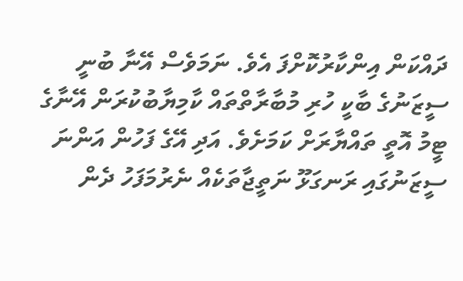ދައްކަން އިންކާރުކޮށްފަ އެވެ. ނަމަވެސް އޭނާ ބުނީ ސީޒަނުގެ ބާކީ ހުރި މުބާރާތްތައް ކާމިޔާބުކުރަން އޭނާގެ ޓީމު އޮތީ ތައްޔާރަށް ކަމަށެވެ. އަދި އޭގެ ފަހުން އަންނަ ސީޒަނުގައި ރަނގަޅޫ ނަތީޖާތަކެއް ނެރުމަފަހު ދެން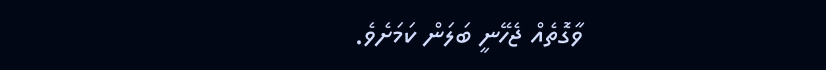ވާގޮތެއް ޖެހޭނީ ބަލަން ކަމަށެވެ.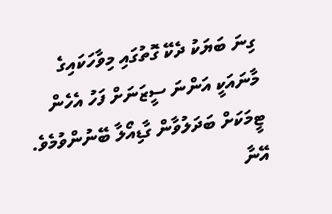ގިނަ ބަޔަކު ދެކޭ ގޮތުގައި މިވާހަކައިގެ މާނައަކީ އަންނަ ސީޒަނަށް ފަހު އެހެން ޓީމަކަށް ބަދަލުވާން ގާޑިއޯލާ ބޭނުންވުމެވެ. އޭނާ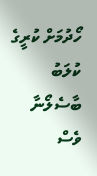ހޯދުމަށް ކުރީގެ ކުލަބު ބާސެލޯނާ ވެސް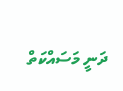ދަނީ މަސައްކަތް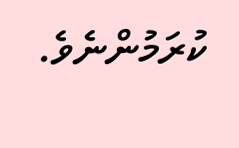ކުރަމުންނެވެ.